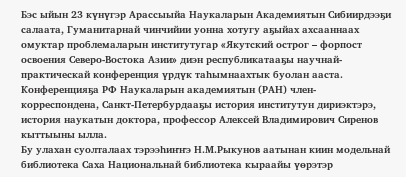Бэс ыйын 23 күнүгэр Арассыыйа Наукаларын Академиятын Сибиирдээҕи салаата, Гуманитарнай чинчийии уонна хотугу аҕыйах ахсааннаах омуктар проблемаларын институтугар «Якутский острог – форпост освоения Северо-Востока Азии» диэн республикатааҕы научнай-практическай конференция үрдүк таһымнаахтык буолан ааста. Конференцияҕа РФ Наукаларын академиятын (РАН) член-корреспондена, Санкт-Петербурдааҕы история институтун дириэктэрэ, история наукатын доктора, профессор Алексей Владимирович Сиренов кыттыыны ылла.
Бу улахан суолталаах тэрээһиҥҥэ Н.М.Рыкунов аатынан киин модельнай библиотека Саха Национальнай библиотека кыраайы үөрэтэр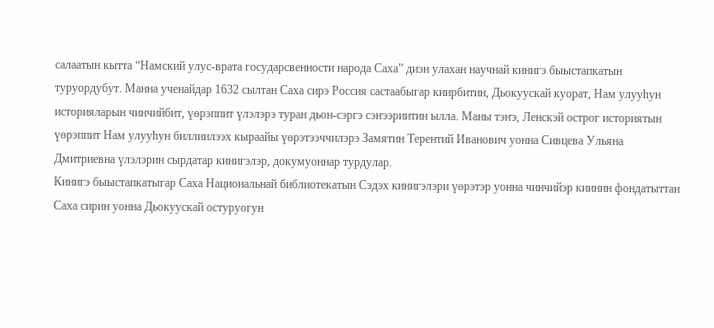салаатын кытта “Намский улус-врата государсвенности народа Саха” диэн улахан научнай кинигэ быыстапкатын туруордубут. Манна ученайдар 1632 сылтан Саха сирэ Россия састаабыгар киирбитин, Дьокуускай куорат, Нам улууһун историяларын чинчийбит, үөрэппит үлэлэрэ туран дьон-сэргэ сэҥээриитин ылла. Маны тэҥэ, Ленскэй острог историятын үөрэппит Нам улууһун биллиилээх кыраайы үөрэтээччилэрэ Замятин Терентий Иванович уонна Сивцева Ульяна Дмитриевна үлэлэрин сырдатар кинигэлэр, докумуоннар турдулар.
Кинигэ быыстапкатыгар Саха Национальнай библиотекатын Сэдэх кинигэлэри үөрэтэр уонна чинчийэр киинин фондатыттан Саха сирин уонна Дьокуускай остуруогун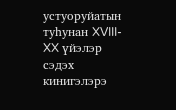устуоруйатын туһунан XVIII-XX үйэлэр сэдэх кинигэлэрэ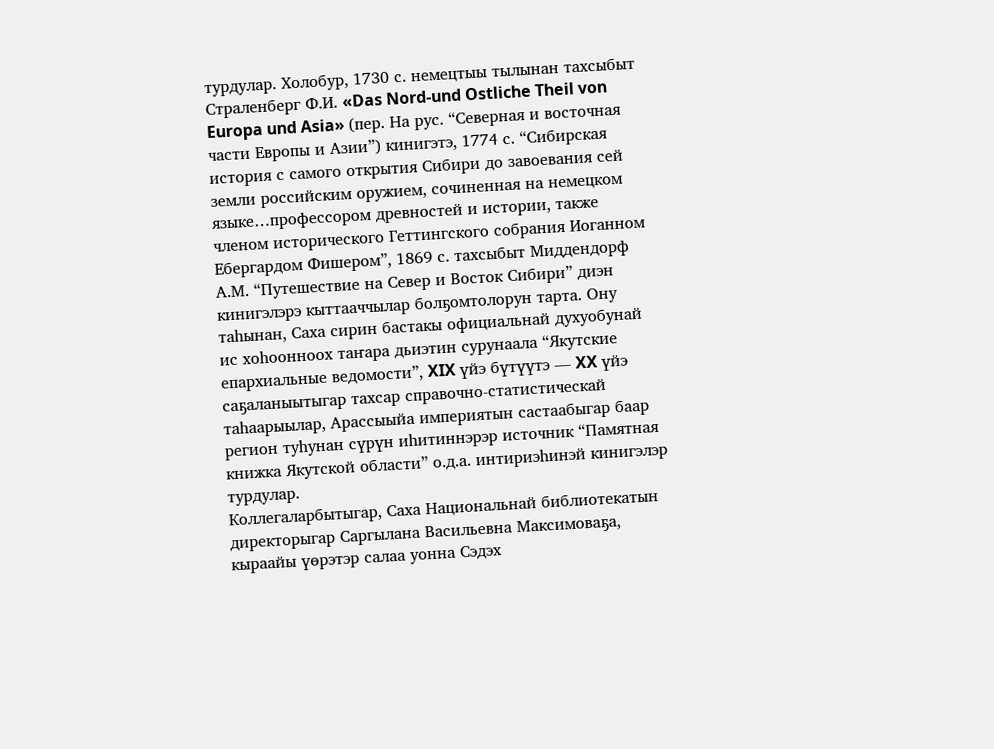турдулар. Холобур, 1730 с. немецтыы тылынан тахсыбыт Страленберг Ф.И. «Das Nord-und Ostliche Theil von Europa und Asia» (пер. На рус. “Северная и восточная части Европы и Азии”) кинигэтэ, 1774 с. “Сибирская история с самого открытия Сибири до завоевания сей земли российским оружием, сочиненная на немецком языке…профессором древностей и истории, также членом исторического Геттингского собрания Иоганном Ебергардом Фишером”, 1869 с. тахсыбыт Миддендорф А.М. “Путешествие на Север и Восток Сибири” диэн кинигэлэрэ кыттааччылар болҕомтолорун тарта. Ону таһынан, Саха сирин бастакы официальнай духуобунай ис хоһоонноох таҥара дьиэтин сурунаала “Якутские епархиальные ведомости”, XIX үйэ бүтүүтэ — XX үйэ саҕаланыытыгар тахсар справочно-статистическай таһаарыылар, Арассыыйа империятын састаабыгар баар регион туһунан сүрүн иһитиннэрэр источник “Памятная книжка Якутской области” о.д.а. интириэһинэй кинигэлэр турдулар.
Коллегаларбытыгар, Саха Национальнай библиотекатын директорыгар Саргылана Васильевна Максимоваҕа, кыраайы үөрэтэр салаа уонна Сэдэх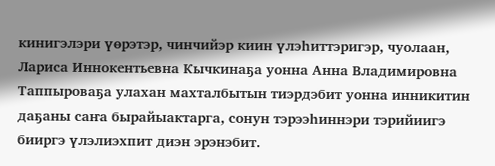кинигэлэри үөрэтэр, чинчийэр киин үлэһиттэригэр, чуолаан, Лариса Иннокентьевна Кычкинаҕа уонна Анна Владимировна Таппыроваҕа улахан махталбытын тиэрдэбит уонна инникитин даҕаны саҥа бырайыактарга, сонун тэрээһиннэри тэрийиигэ бииргэ үлэлиэхпит диэн эрэнэбит.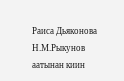Раиса Дьяконова
Н.М.Рыкунов аатынан киин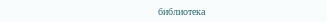библиотека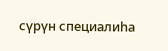сүрүн специалиһа